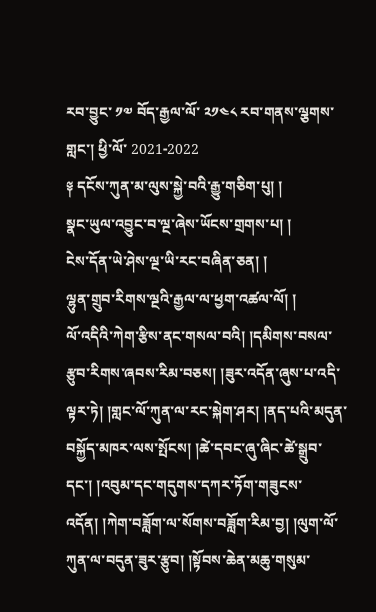རབ་བྱུང་ ༡༧ བོད་རྒྱལ་ལོ་ ༢༡༤༨ རབ་གནས་ལྕགས་གླང་། ཕྱི་ལོ་ 2021-2022
༈ དངོས་ཀུན་མ་ལུས་སྐྱེ་བའི་རྒྱུ་གཅིག་པུ། །
སྣང་ཡུལ་འབྱུང་བ་ལྔ་ཞེས་ཡོངས་གྲགས་པ། །
ངེས་དོན་ཡེ་ཤེས་ལྔ་ཡི་རང་བཞིན་ཅན། །
ལྷུན་གྲུབ་རིགས་ལྔའི་རྒྱལ་ལ་ཕྱག་འཚལ་ལོ། །
ལོ་འདིའི་ཀེག་རྩིས་ནང་གསལ་བའི། །དམིགས་བསལ་རྩུབ་རིགས་ཞབས་རིམ་བཅས། །ཟུར་འདོན་ཞུས་པ་འདི་ལྟར་ཏེ། །གླང་ལོ་ཀུན་ལ་རང་སྐེག་ཤར། །ནད་པའི་མདུན་བསྐྱོད་མཁར་ལས་སྤོངས། །ཚེ་དབང་ཞུ་ཞིང་ཚེ་སྒྲུབ་དང་། །འབུམ་དང་གདུགས་དཀར་ཏོག་གཟུངས་འདོན། །ཀེག་བཟློག་ལ་སོགས་བཟློག་རིམ་བྱ། །ལུག་ལོ་ཀུན་ལ་བདུན་ཟུར་རྩུབ། །སྟོབས་ཆེན་མཆུ་གསུམ་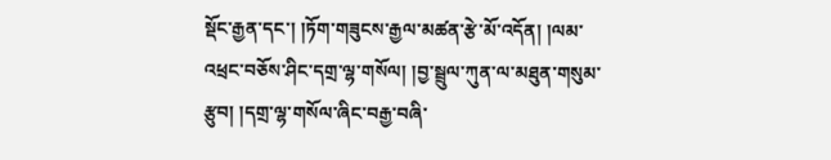སྡོང་རྒྱན་དང་། །ཏོག་གཟུངས་རྒྱལ་མཚན་རྩེ་མོ་འདོན། །ལམ་འཕྲང་བཅོས་ཤིང་དགྲ་ལྷ་གསོལ། །བྱ་སྦྲུལ་ཀུན་ལ་མཐུན་གསུམ་རྩུབ། །དགྲ་ལྷ་གསོལ་ཞིང་བརྒྱ་བཞི་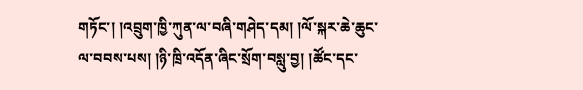གཏོང་། །འབྲུག་ཁྱི་ཀུན་ལ་བཞི་གཤེད་དམ། །ལོ་སྐར་ཆེ་ཆུང་ལ་བབས་པས། །ཉི་ཁྲི་འདོན་ཞིང་སྲོག་བསླུ་བྱ། །ཚོང་དང་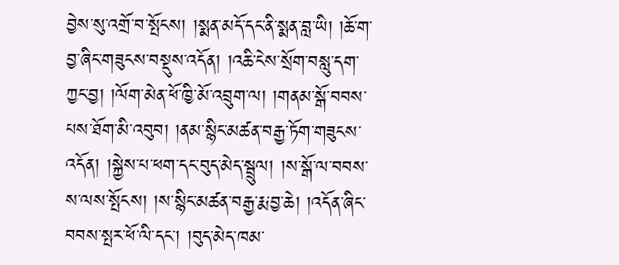བྱེས་སུ་འགྲོ་བ་སྤོངས། །སྨན་མདོ་དང་ནི་སྨན་བླ་ཡི། །ཆོ་ག་བྱ་ཞིང་གཟུངས་བསྡུས་འདོན། །འཆི་ངེས་སྲོག་བསླུ་དག་ཀྱང་བྱ། །ལོག་མེན་ཕོ་ཁྱི་མོ་འབྲུག་ལ། །གནམ་སྒོ་བབས་པས་ཐོག་མི་འབུབ། །ནམ་སྙིང་མཚན་བརྒྱ་ཏོག་གཟུངས་འདོན། །སྐྱེས་པ་ཕག་དང་བུད་མེད་སྦྲུལ། །ས་སྒོ་ལ་བབས་ས་ལས་སྤོངས། །ས་སྙིང་མཚན་བརྒྱ་རྨ་བྱ་ཆེ། །འདོན་ཞིང་བབས་སྤར་ཕོ་ལི་དང་། །བུད་མེད་ཁམ་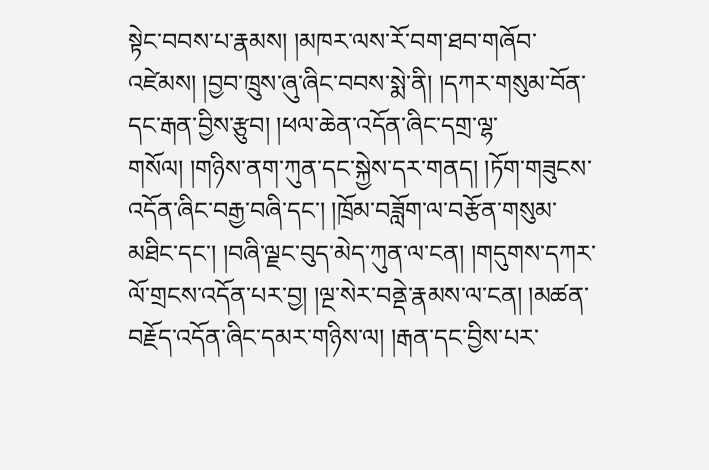སྟེང་བབས་པ་རྣམས། །མཁར་ལས་རོ་བག་ཐབ་གཞོབ་འཛེམས། །བྱབ་ཁྲུས་ཞུ་ཞིང་བབས་སྨེ་ནི། །དཀར་གསུམ་བོན་དང་རྒན་བྱིས་རྩུབ། །ཕལ་ཆེན་འདོན་ཞིང་དགྲ་ལྷ་གསོལ། །གཉིས་ནག་ཀུན་དང་སྐྱེས་དར་གནད། །ཏོག་གཟུངས་འདོན་ཞིང་བརྒྱ་བཞི་དང་། །ཁྲོམ་བཟློག་ལ་བརྩོན་གསུམ་མཐིང་དང་། །བཞི་ལྗང་བུད་མེད་ཀུན་ལ་ངན། །གདུགས་དཀར་ལོ་གྲངས་འདོན་པར་བྱ། །ལྔ་སེར་བནྡེ་རྣམས་ལ་ངན། །མཚན་བརྗོད་འདོན་ཞིང་དམར་གཉིས་ལ། །རྒན་དང་བྱིས་པར་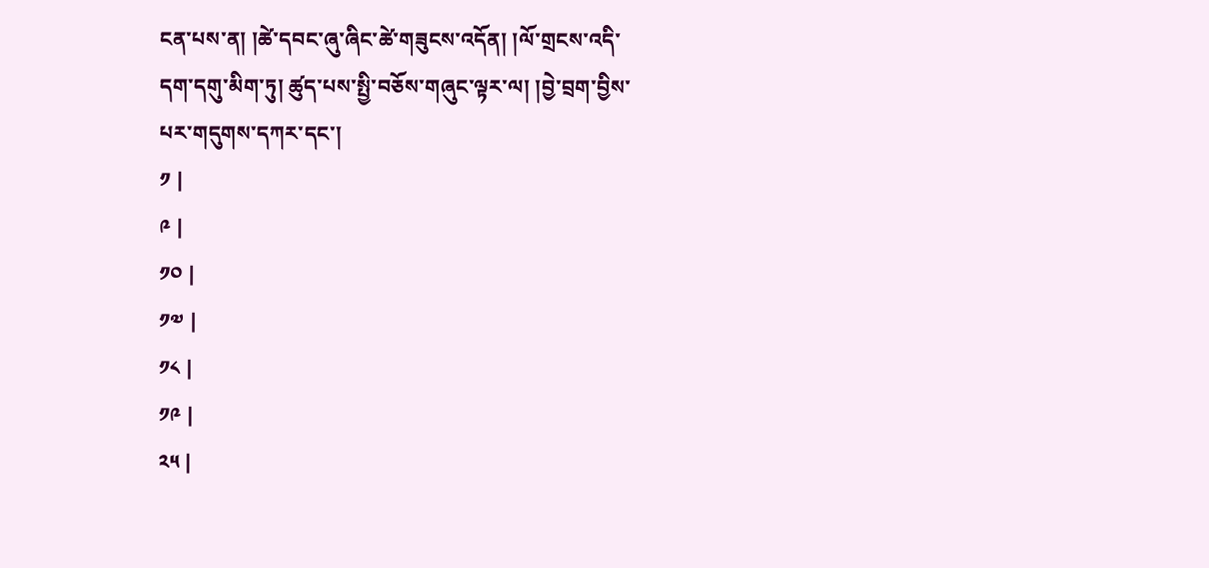ངན་པས་ན། །ཚེ་དབང་ཞུ་ཞིང་ཚེ་གཟུངས་འདོན། །ལོ་གྲངས་འདི་དག་དགུ་མིག་ཏུ། ཚུད་པས་སྤྱི་བཅོས་གཞུང་ལྟར་ལ། །བྱེ་བྲག་བྱིས་པར་གདུགས་དཀར་དང་།
༡ |
༩ |
༡༠ |
༡༧ |
༡༨ |
༡༩ |
༢༥ |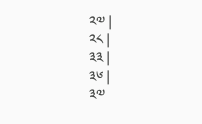༢༧ |
༢༨ |
༣༣ |
༣༦ |
༣༧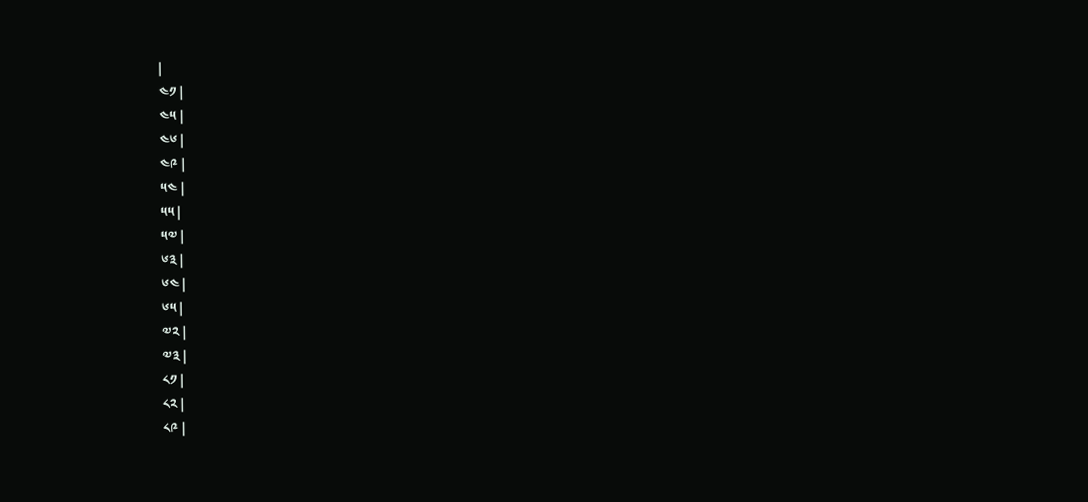|
༤༡ |
༤༥ |
༤༦ |
༤༩ |
༥༤ |
༥༥ |
༥༧ |
༦༣ |
༦༤ |
༦༥ |
༧༢ |
༧༣ |
༨༡ |
༨༢ |
༨༩ |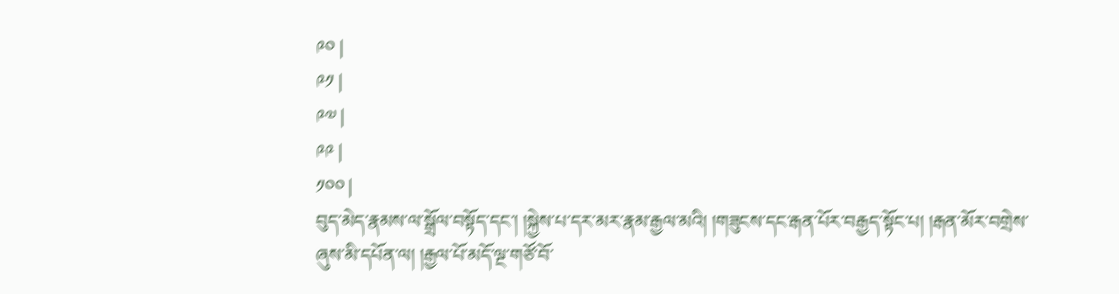༩༠ |
༩༡ |
༩༧ |
༩༩ |
༡༠༠ |
བུད་མེད་རྣམས་ལ་སྒྲོལ་བསྟོད་དང་། །སྐྱེས་པ་དར་མར་རྣམ་རྒྱལ་མའི། །གཟུངས་དང་རྒན་པོར་བརྒྱད་སྟོང་པ། །རྒན་མོར་བགྲེས་ཞུས་མི་དཔོན་ལ། །རྒྱལ་པོ་མདོ་ལྔ་གཙོ་བོ་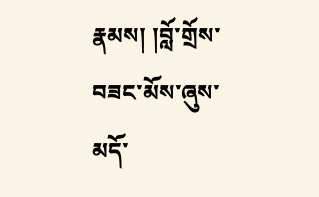རྣམས། །བློ་གྲོས་བཟང་མོས་ཞུས་མདོ་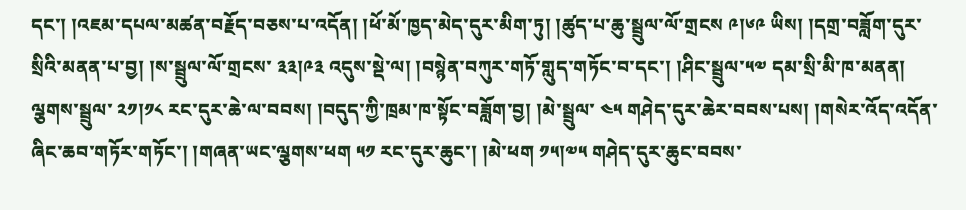དང་། །འཇམ་དཔལ་མཚན་བརྗོད་བཅས་པ་འདོན། །ཕོ་མོ་ཁྱད་མེད་དུར་མིག་ཏུ། །ཚུད་པ་ཆུ་སྦྲུལ་ལོ་གྲངས ༩།༦༩ ཡིས། །དགྲ་བཟློག་དུར་སྲིའི་མནན་པ་བྱ། །ས་སྦྲུལ་ལོ་གྲངས་ ༣༣།༩༣ འདུས་སྡེ་ལ། །བསྙེན་བཀུར་གཏོ་གླུད་གཏོང་བ་དང་། །ཤིང་སྦྲུལ་༥༧ དམ་སྲི་མི་ཁ་མནན། ལྕགས་སྦྲུལ་ ༢༡།༡༨ རང་དུར་ཆེ་ལ་བབས། །བདུད་ཀྱི་ཁྲམ་ཁ་སྟོང་བཟློག་བྱ། །མེ་སྦྲུལ་ ༤༥ གཤེད་དུར་ཆེར་བབས་པས། །གསེར་འོད་འདོན་ཞིང་ཆབ་གཏོར་གཏོང་། །གཞན་ཡང་ལྕགས་ཕག ༥༡ རང་དུར་ཆུང་། །མེ་ཕག ༡༥།༧༥ གཤེད་དུར་ཆུང་བབས་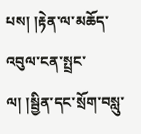པས། །རྟེན་ལ་མཆོད་འབུལ་ངན་སྤྲང་ལ། །སྦྱིན་དང་སྲོག་བསླུ་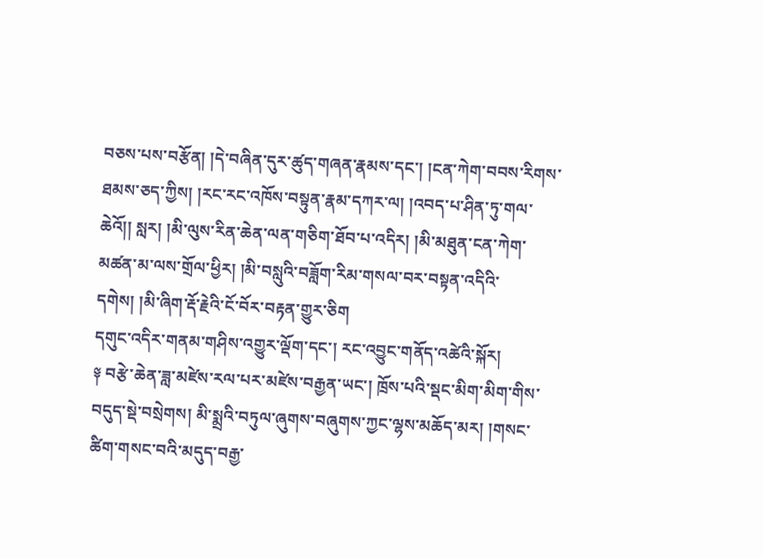བཅས་པས་བརྩོན། །དེ་བཞིན་དུར་ཚུད་གཞན་རྣམས་དང་། །ངན་ཀེག་བབས་རིགས་ཐམས་ཅད་ཀྱིས། །རང་རང་འཁོས་བསྟུན་རྣམ་དཀར་ལ། །འབད་པ་ཤིན་ཏུ་གལ་ཆེའོ།། སླར། །མི་ལུས་རིན་ཆེན་ལན་གཅིག་ཐོབ་པ་འདིར། །མི་མཐུན་ངན་ཀེག་མཚན་མ་ལས་གྲོལ་ཕྱིར། །མི་བསླུའི་བཟློག་རིམ་གསལ་བར་བསྟན་འདིའི་དགེས། །མི་ཞིག་རྡོ་རྗེའི་ངོ་བོར་བརྟན་གྱུར་ཅིག
དགུང་འདིར་གནམ་གཤིས་འགྱུར་ལྡོག་དང་། རང་འབྱུང་གནོད་འཚེའི་སྐོར།
༈ བརྩེ་ཆེན་ཟླ་མཛེས་རལ་པར་མཛེས་བརྒྱན་ཡང་། ཁྲོས་པའི་སྡང་མིག་མིག་གིས་བདུད་སྡེ་བསྲེགས། མི་སྨྲའི་བཏུལ་ཞུགས་བཞུགས་ཀྱང་ལྷས་མཆོད་མར། །གསང་ཚིག་གསང་བའི་མདུད་བརྒྱ་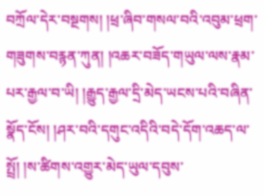བཀྲོལ་དེར་བསྔགས། །ཕྲ་ཞིབ་གསལ་བའི་འབུམ་ཕྲག་གཟུགས་བརྙན་ཀུན། །འཆར་བཟོད་གཡུལ་ལས་རྣམ་པར་རྒྱལ་བ་ཡི། །རྒྱུད་རྒྱལ་དྲི་མེད་ཡངས་པའི་བཞིན་སྣོད་ངོས། །ཤར་བའི་དགུང་འདིའི་བདེ་དོག་འཆད་ལ་སྤྲོ། །ས་ཚིགས་འགྱུར་མེད་ཡུལ་དབུས་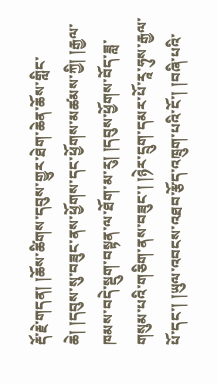རྡོ་རྗེ་གདན། །ཆོས་ཚིགས་དབུས་གྱུར་ཐེག་ཆེན་ཆོས་གླིང་ཆེ། །དབུས་སུ་བཟུང་ནས་ཕྱོགས་དང་ཕྱོགས་མཚམས་ཀྱི། །རྒྱལ་ཁམས་བདེ་སྡུག་བསྟན་ལ་ཐོག་མ་རུ། །དབུས་ཕྱོགས་བོད་ཟླ་གསུམ་པའི་གཅིག་ནས་བཟུང་། །ཉེར་དྲུག་དམར་པོ་རཱ་ཧུས་རྒྱལ་པོ་དང་། །ཡུལ་འབངས་འཐབ་རྩོད་འཁྲུག་པའི་ངོ་། །བཞི་པའི་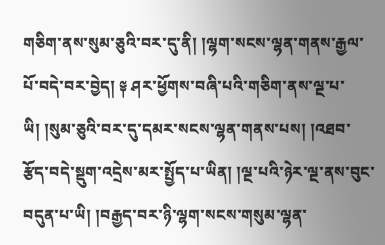གཅིག་ནས་སུམ་ཅུའི་བར་དུ་ནི། །ལྷག་སངས་ལྷན་གནས་རྒྱལ་པོ་བདེ་བར་བྱེད། ༈ ཤར་ཕྱོགས་བཞི་པའི་གཅིག་ནས་ལྔ་པ་ཡི། །སུམ་ཅུའི་བར་དུ་དམར་སངས་ལྷན་གནས་པས། །འཐབ་རྩོད་བདེ་སྡུག་འདྲེས་མར་སྤྱོད་པ་ཡིན། །ལྔ་པའི་ཉེར་ལྔ་ནས་བུང་བདུན་པ་ཡི། །བརྒྱད་བར་ཉི་ལྷག་སངས་གསུམ་ལྷན་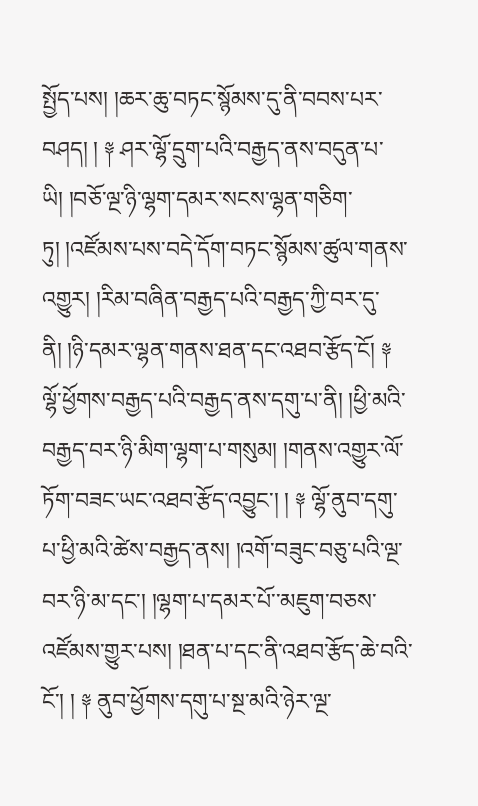སྤྱོད་པས། །ཆར་ཆུ་བཏང་སྙོམས་དུ་ནི་བབས་པར་བཤད། ། ༈ ཤར་ལྷོ་དྲུག་པའི་བརྒྱད་ནས་བདུན་པ་ཡི། །བཅོ་ལྔ་ཉི་ལྷག་དམར་སངས་ལྷན་གཅིག་ཏུ། །འཛོམས་པས་བདེ་དོག་བཏང་སྙོམས་ཚུལ་གནས་འགྱུར། །རིམ་བཞིན་བརྒྱད་པའི་བརྒྱད་ཀྱི་བར་དུ་ནི། །ཉི་དམར་ལྷན་གནས་ཐན་དང་འཐབ་རྩོད་ངོ། ༈ ལྷོ་ཕྱོགས་བརྒྱད་པའི་བརྒྱད་ནས་དགུ་པ་ནི། །ཕྱི་མའི་བརྒྱད་བར་ཉི་མིག་ལྷག་པ་གསུམ། །གནས་འགྱུར་ལོ་ཏོག་བཟང་ཡང་འཐབ་རྩོད་འབྱུང་། ། ༈ ལྷོ་ནུབ་དགུ་པ་ཕྱི་མའི་ཚེས་བརྒྱད་ནས། །འགོ་བཟུང་བཅུ་པའི་ལྔ་བར་ཉི་མ་དང་། །ལྷག་པ་དམར་པོ་་མཇུག་བཅས་འཛོམས་གྱུར་པས། །ཐན་པ་དང་ནི་འཐབ་རྩོད་ཆེ་བའི་ངོ་། ། ༈ ནུབ་ཕྱོགས་དགུ་པ་སྔ་མའི་ཉེར་ལྔ་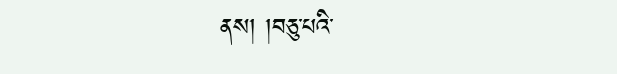ནས། །བཅུ་པའི་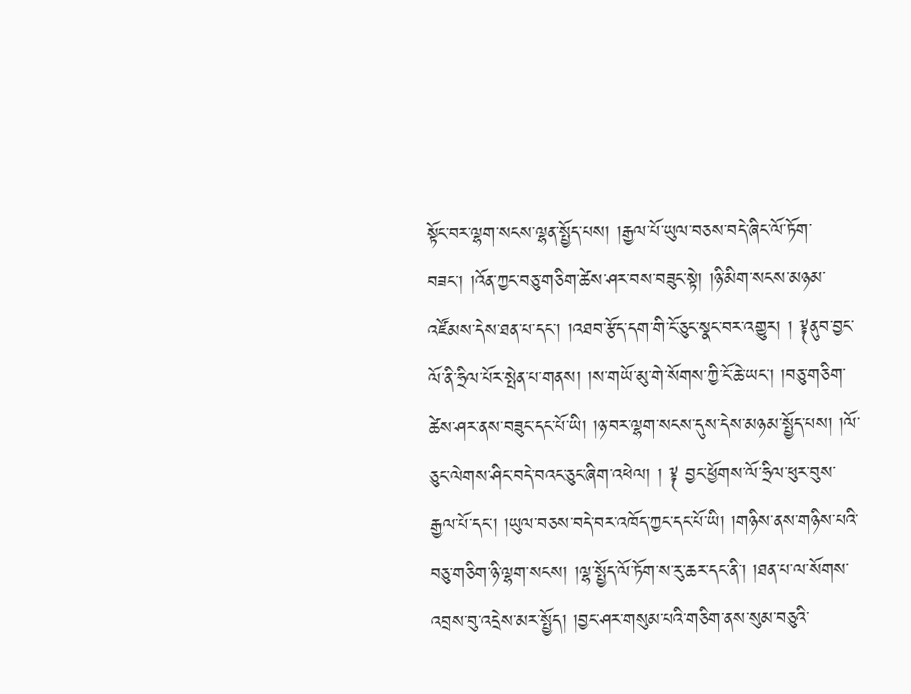སྟོང་བར་ལྷག་སངས་ལྷན་སྤྱོད་པས། །རྒྱལ་པོ་ཡུལ་བཅས་བདེ་ཞིང་ལོ་ཏོག་བཟང་། །འོན་ཀྱང་བཅུ་གཅིག་ཚེས་ཤར་བས་བཟུང་སྟེ། །ཉི་མིག་སངས་མཉམ་འཛོམས་དེས་ཐན་པ་དང་། །འཐབ་རྩོད་དག་གི་ངོ་ཅུང་སྣང་བར་འགྱུར། ། ༈ནུབ་བྱང་ལོ་ནི་ཧྲིལ་པོར་སྤེན་པ་གནས། །ས་གཡོ་མུ་གེ་སོགས་ཀྱི་ངོ་ཆེ་ཡང་། །བཅུ་གཅིག་ཚེས་ཤར་ནས་བཟུང་དང་པོ་ཡི། །ཉ་བར་ལྷག་སངས་དུས་དེས་མཉམ་སྤྱོད་པས། །ལོ་ཅུང་ལེགས་ཤིང་བདེ་བའང་ཅུང་ཞིག་འཕེལ། ། ༈ བྱང་ཕྱོགས་ལོ་ཧྲིལ་ཕུར་བུས་རྒྱལ་པོ་དང་། །ཡུལ་བཅས་བདེ་བར་འཁོད་ཀྱང་དང་པོ་ཡི། །གཉིས་ནས་གཉིས་པའི་བཅུ་གཅིག་ཉི་ལྷག་སངས། །ལྷ་སྤྱོད་ལོ་ཏོག་ས་རུ་ཆར་དང་ནི་། །ཐན་པ་ལ་སོགས་འབྲས་བུ་འདྲེས་མར་སྤྱོད། །བྱང་ཤར་གསུམ་པའི་གཅིག་ནས་སུམ་བཅུའི་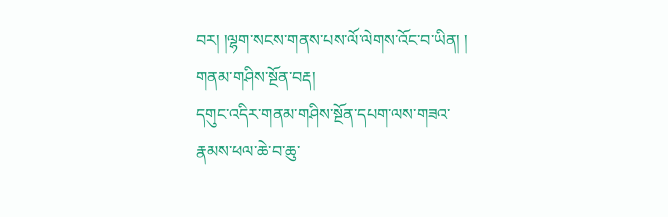བར། །ལྷག་སངས་གནས་པས་ལོ་ལེགས་འོང་བ་ཡིན། །
གནམ་གཤིས་སྔོན་བརྡ།
དགུང་འདིར་གནམ་གཤིས་སྔོན་དཔག་ལས་གཟའ་རྣམས་ཕལ་ཆེ་བ་ཆུ་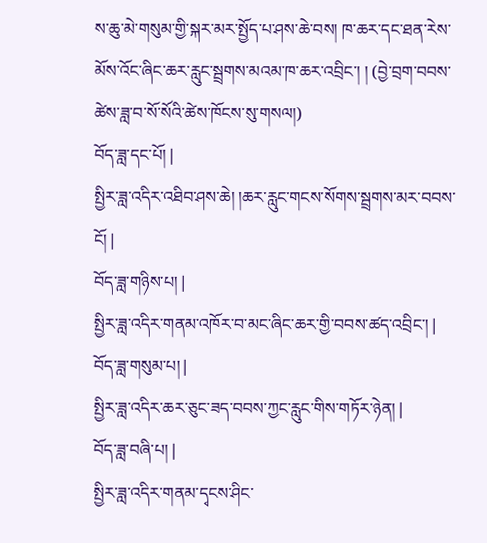ས་ཆུ་མེ་གསུམ་གྱི་སྐར་མར་སྤྱོད་པ་ཤས་ཆེ་བས། ཁ་ཆར་དང་ཐན་རེས་མོས་འོང་ཞིང་ཆར་རླུང་སྦྲགས་མའམ་ཁ་ཆར་འབྲིང་། ། (བྱེ་བྲག་བབས་ཚེས་ཟླ་བ་སོ་སོའི་ཚེས་ཁོངས་སུ་གསལ།)
བོད་ཟླ་དང་པོ། |
སྤྱིར་ཟླ་འདིར་འཐིབ་ཤས་ཆེ། །ཆར་རླུང་གངས་སོགས་སྦྲགས་མར་བབས་ངོ། |
བོད་ཟླ་གཉིས་པ། |
སྤྱིར་ཟླ་འདིར་གནམ་འཁོར་བ་མང་ཞིང་ཆར་གྱི་བབས་ཚད་འབྲིང་། |
བོད་ཟླ་གསུམ་པ། |
སྤྱིར་ཟླ་འདིར་ཆར་ཅུང་ཟད་བབས་ཀྱང་རླུང་གིས་གཏོར་ཉེན། |
བོད་ཟླ་བཞི་པ། |
སྤྱིར་ཟླ་འདིར་གནམ་དྭངས་ཤིང་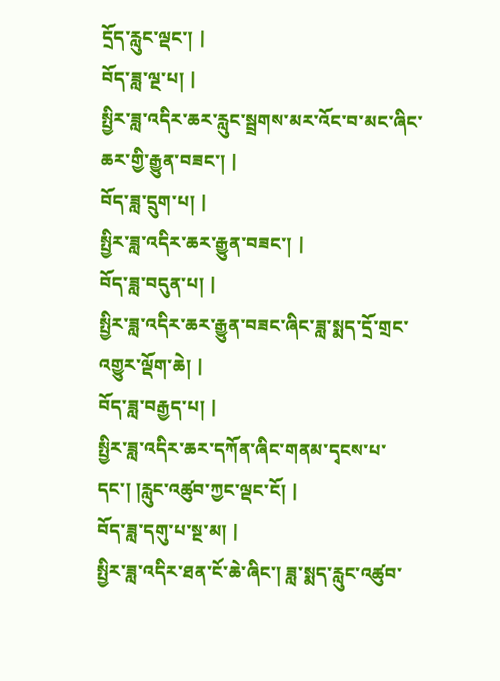དྲོད་རླུང་ལྡང་། |
བོད་ཟླ་ལྔ་པ། |
སྤྱིར་ཟླ་འདིར་ཆར་རླུང་སྦྲགས་མར་འོང་བ་མང་ཞིང་ཆར་གྱི་རྒྱུན་བཟང་། |
བོད་ཟླ་དྲུག་པ། |
སྤྱིར་ཟླ་འདིར་ཆར་རྒྱུན་བཟང་། |
བོད་ཟླ་བདུན་པ། |
སྤྱིར་ཟླ་འདིར་ཆར་རྒྱུན་བཟང་ཞིང་ཟླ་སྨད་དྲོ་གྲང་འགྱུར་ལྡོག་ཆེ། |
བོད་ཟླ་བརྒྱད་པ། |
སྤྱིར་ཟླ་འདིར་ཆར་དཀོན་ཞིང་གནམ་དྭངས་པ་དང་། །རླུང་འཚུབ་ཀྱང་ལྡང་ངོ། |
བོད་ཟླ་དགུ་པ་སྔ་མ། |
སྤྱིར་ཟླ་འདིར་ཐན་ངོ་ཆེ་ཞིང་། ཟླ་སྨད་རླུང་འཚུབ་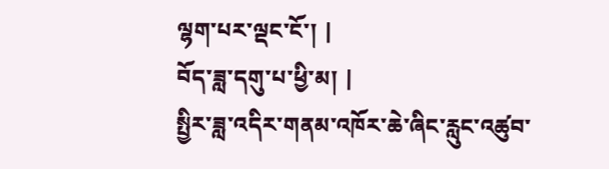ལྷག་པར་ལྡང་ངོ་། |
བོད་ཟླ་དགུ་པ་ཕྱི་མ། |
སྤྱིར་ཟླ་འདིར་གནམ་འཁོར་ཆེ་ཞིང་རླུང་འཚུབ་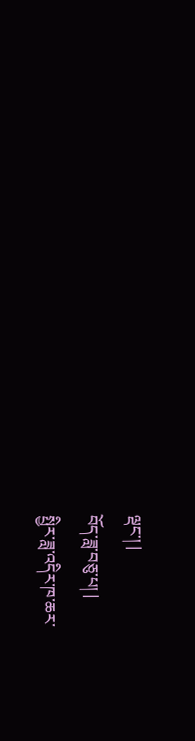ལྡང་། |
བོད་ཟླ་བཅུ་པ། |
སྤྱིར་ཟླ་འདིར་ཁ་ཆར་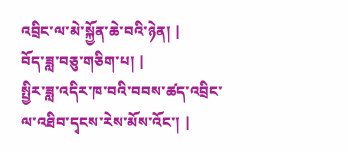འབྲིང་ལ་མེ་སྐྱོན་ཆེ་བའི་ཉེན། |
བོད་ཟླ་བཅུ་གཅིག་པ། |
སྤྱིར་ཟླ་འདིར་ཁ་བའི་བབས་ཚད་འབྲིང་ལ་འཐིབ་དྭངས་རེས་མོས་འོང་། |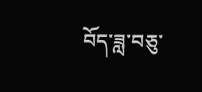བོད་ཟླ་བཅུ་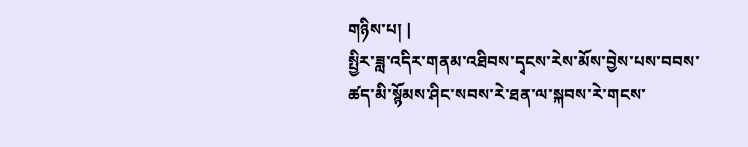གཉིས་པ། |
སྤྱིར་ཟླ་འདིར་གནམ་འཐིབས་དྭངས་རེས་མོས་བྱེས་པས་བབས་ཚད་མི་སྙོམས་ཤིང་སབས་རེ་ཐན་ལ་སྐབས་རེ་གངས་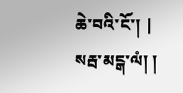ཆེ་བའི་ངོ་། |
སརྦ་མངྒ་ལཾ། །